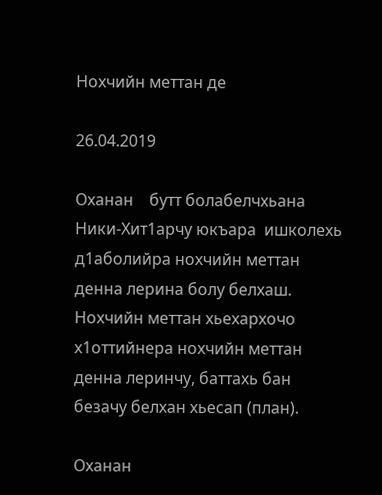Нохчийн меттан де

26.04.2019

Оханан    бутт болабелчхьана Ники-Хит1арчу юкъара  ишколехь д1аболийра нохчийн меттан денна лерина болу белхаш. Нохчийн меттан хьехархочо х1оттийнера нохчийн меттан денна леринчу, баттахь бан безачу белхан хьесап (план).

Оханан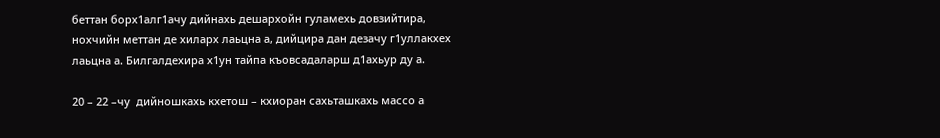беттан борх1алг1ачу дийнахь дешархойн гуламехь довзийтира, нохчийн меттан де хиларх лаьцна а, дийцира дан дезачу г1уллакхех лаьцна а. Билгалдехира х1ун тайпа къовсадаларш д1ахьур ду а.

20 – 22 –чу  дийношкахь кхетош – кхиоран сахьташкахь массо а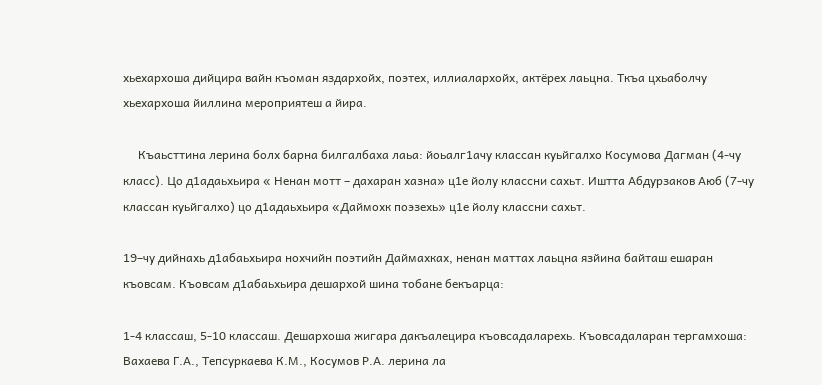хьехархоша дийцира вайн къоман яздархойх, поэтех, иллиалархойх, актёрех лаьцна. Ткъа цхьаболчу хьехархоша йиллина мероприятеш а йира.

     Къаьсттина лерина болх барна билгалбаха лаьа: йоьалг1ачу классан куьйгалхо Косумова Дагман (4-чу класс). Цо д1адаьхьира « Ненан мотт – дахаран хазна» ц1е йолу классни сахьт. Иштта Абдурзаков Аюб (7-чу классан куьйгалхо) цо д1адаьхьира «Даймохк поэзехь» ц1е йолу классни сахьт.

19–чу дийнахь д1абаьхьира нохчийн поэтийн Даймахках, ненан маттах лаьцна язйина байташ ешаран къовсам. Къовсам д1абаьхьира дешархой шина тобане бекъарца:

1-4 классаш, 5-10 классаш. Дешархоша жигара дакъалецира къовсадаларехь. Къовсадаларан тергамхоша: Вахаева Г.А., Тепсуркаева К.М., Косумов Р.А. лерина ла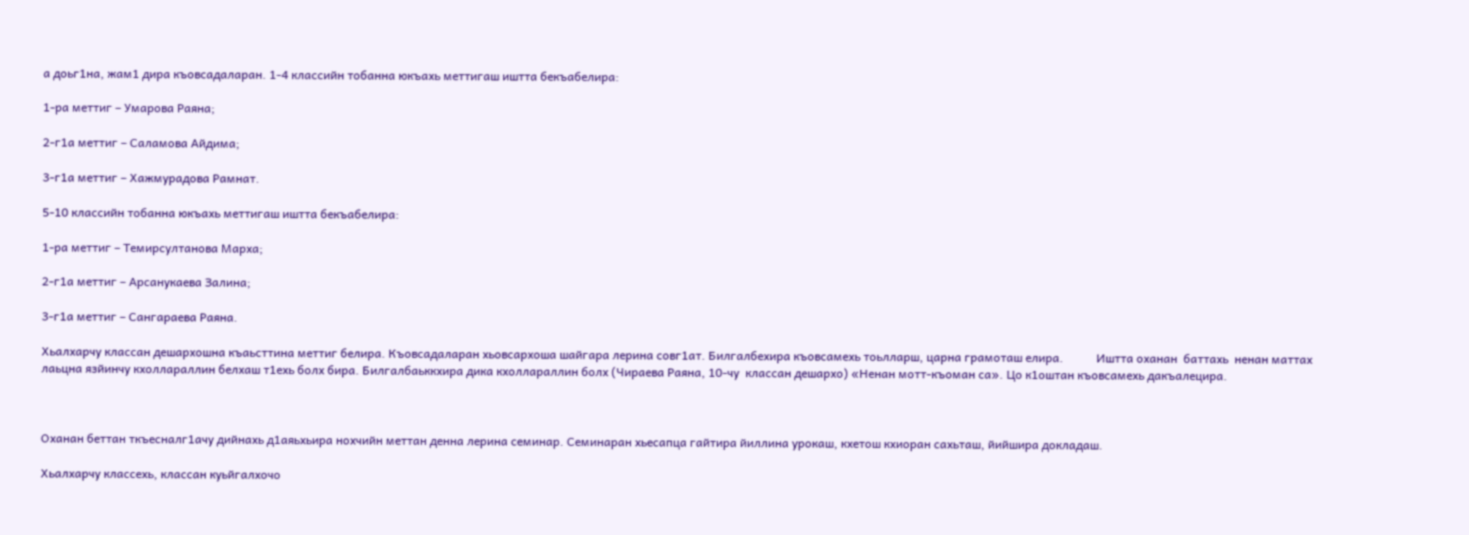а доьг1на, жам1 дира къовсадаларан. 1-4 классийн тобанна юкъахь меттигаш иштта бекъабелира:

1-ра меттиг – Умарова Раяна;

2-г1а меттиг – Саламова Айдима;

3-г1а меттиг – Хажмурадова Рамнат.

5-10 классийн тобанна юкъахь меттигаш иштта бекъабелира:

1-ра меттиг – Темирсултанова Марха;

2-г1а меттиг – Арсанукаева Залина;

3-г1а меттиг – Сангараева Раяна.

Хьалхарчу классан дешархошна къаьсттина меттиг белира. Къовсадаларан хьовсархоша шайгара лерина совг1ат. Билгалбехира къовсамехь тоьлларш, царна грамоташ елира.           Иштта оханан  баттахь  ненан маттах  лаьцна язйинчу кхоллараллин белхаш т1ехь болх бира. Билгалбаьккхира дика кхоллараллин болх (Чираева Раяна, 10-чу  классан дешархо) «Ненан мотт-къоман са». Цо к1оштан къовсамехь дакъалецира.



Оханан беттан ткъесналг1ачу дийнахь д1аяьхьира нохчийн меттан денна лерина семинар. Семинаран хьесапца гайтира йиллина урокаш, кхетош кхиоран сахьташ, йийшира докладаш.

Хьалхарчу классехь, классан куьйгалхочо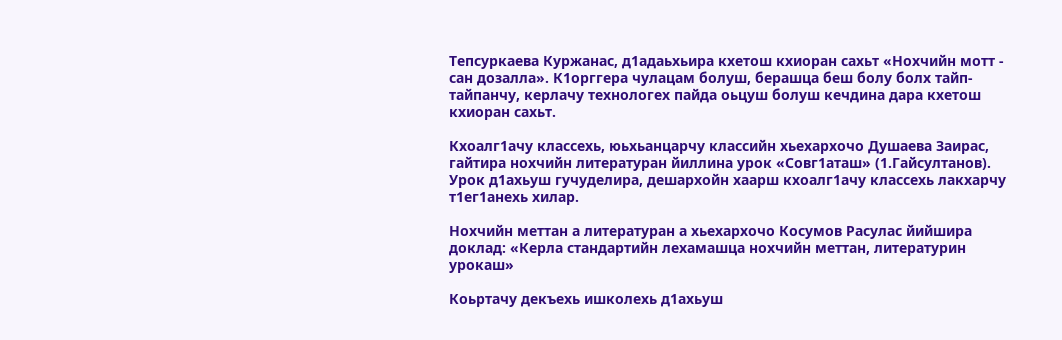Тепсуркаева Куржанас, д1адаьхьира кхетош кхиоран сахьт «Нохчийн мотт - сан дозалла». К1орггера чулацам болуш, берашца беш болу болх тайп-тайпанчу, керлачу технологех пайда оьцуш болуш кечдина дара кхетош кхиоран сахьт.

Кхоалг1ачу классехь, юьхьанцарчу классийн хьехархочо Душаева Заирас, гайтира нохчийн литературан йиллина урок «Совг1аташ» (1.Гайсултанов). Урок д1ахьуш гучуделира, дешархойн хаарш кхоалг1ачу классехь лакхарчу т1ег1анехь хилар.

Нохчийн меттан а литературан а хьехархочо Косумов Расулас йийшира доклад: «Керла стандартийн лехамашца нохчийн меттан, литературин  урокаш»

Коьртачу декъехь ишколехь д1ахьуш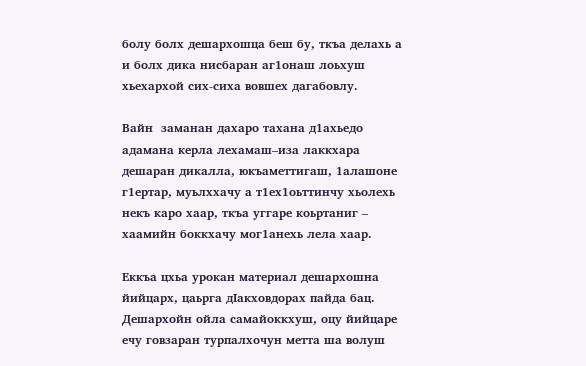болу болх дешархошца беш бу, ткъа делахь а и болх дика нисбаран аг1онаш лоьхуш хьехархой сих-сиха вовшех дагабовлу.

Вайн  заманан дахаро тахана д1ахьедо адамана керла лехамаш–иза лаккхара дешаран дикалла, юкъаметтигаш, 1алашоне г1ертар, муьлххачу а т1ех1оьттинчу хьолехь некъ каро хаар, ткъа уггаре коьртаниг – хаамийн боккхачу мог1анехь лела хаар.

Еккъа цхьа урокан материал дешархошна йийцарх, цаьрга дIакховдорах пайда бац. Дешархойн ойла самайоккхуш, оцу йийцаре ечу говзаран турпалхочун метта ша волуш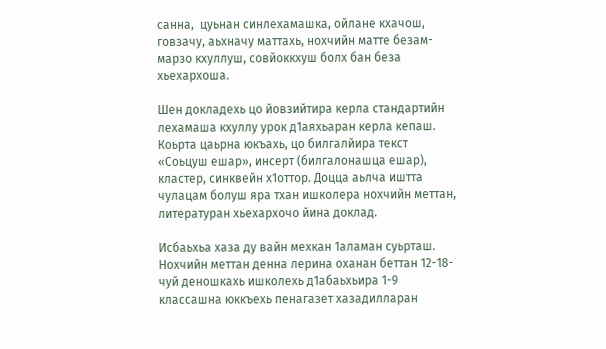санна,  цуьнан синлехамашка, ойлане кхачош, говзачу, аьхначу маттахь, нохчийн матте безам-марзо кхуллуш, совйоккхуш болх бан беза хьехархоша.

Шен докладехь цо йовзийтира керла стандартийн лехамаша кхуллу урок д1аяхьаран керла кепаш. Коьрта цаьрна юкъахь, цо билгалйира текст «Соьцуш ешар», инсерт (билгалонашца ешар), кластер, синквейн х1оттор. Доцца аьлча иштта чулацам болуш яра тхан ишколера нохчийн меттан, литературан хьехархочо йина доклад.

Исбаьхьа хаза ду вайн мехкан 1аламан суьрташ. Нохчийн меттан денна лерина оханан беттан 12-18-чуй деношкахь ишколехь д1абаьхьира 1-9 классашна юккъехь пенагазет хазадилларан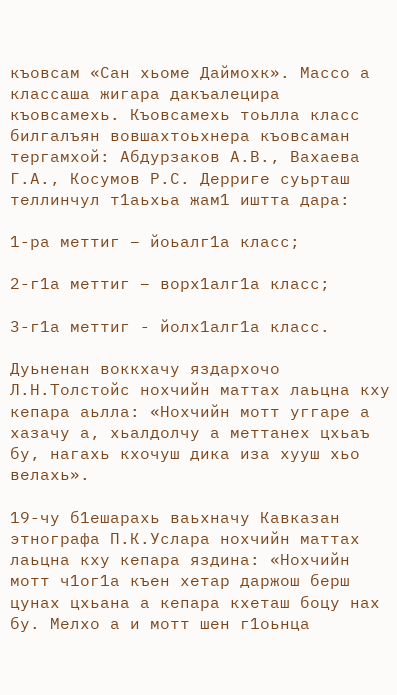къовсам «Сан хьоме Даймохк». Массо а классаша жигара дакъалецира къовсамехь. Къовсамехь тоьлла класс билгалъян вовшахтоьхнера къовсаман тергамхой: Абдурзаков А.В., Вахаева Г.А., Косумов Р.С. Дерриге суьрташ теллинчул т1аьхьа жам1 иштта дара:

1-ра меттиг – йоьалг1а класс;

2-г1а меттиг – ворх1алг1а класс;

3-г1а меттиг - йолх1алг1а класс.

Дуьненан воккхачу яздархочо Л.Н.Толстойс нохчийн маттах лаьцна кху кепара аьлла: «Нохчийн мотт уггаре а хазачу а, хьалдолчу а меттанех цхьаъ бу, нагахь кхочуш дика иза хууш хьо велахь».

19-чу б1ешарахь ваьхначу Кавказан этнографа П.К.Услара нохчийн маттах лаьцна кху кепара яздина: «Нохчийн мотт ч1ог1а къен хетар даржош берш цунах цхьана а кепара кхеташ боцу нах бу. Мелхо а и мотт шен г1оьнца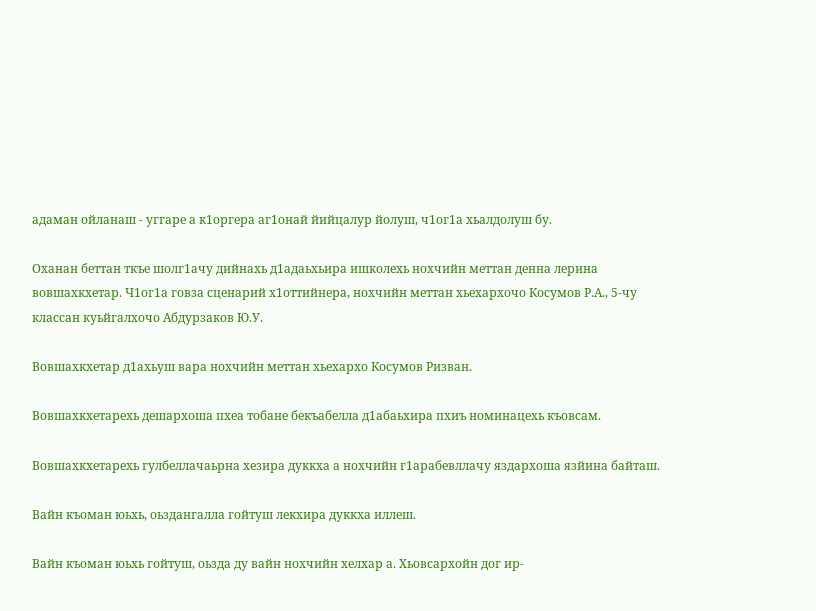адаман ойланаш - уггаре а к1оргера аг1онай йийцалур йолуш, ч1ог1а хьалдолуш бу.

Оханан беттан ткъе шолг1ачу дийнахь д1адаьхьира ишколехь нохчийн меттан денна лерина вовшахкхетар. Ч1ог1а говза сценарий х1оттийнера, нохчийн меттан хьехархочо Косумов Р.А., 5-чу классан куьйгалхочо Абдурзаков Ю.У.

Вовшахкхетар д1ахьуш вара нохчийн меттан хьехархо Косумов Ризван.

Вовшахкхетарехь дешархоша пхеа тобане бекъабелла д1абаьхира пхиъ номинацехь къовсам.

Вовшахкхетарехь гулбеллачаьрна хезира дуккха а нохчийн г1арабевллачу яздархоша язйина байташ.

Вайн къоман юьхь, оьздангалла гойтуш лекхира дуккха иллеш.

Вайн къоман юьхь гойтуш, оьзда ду вайн нохчийн хелхар а. Хьовсархойн дог ир-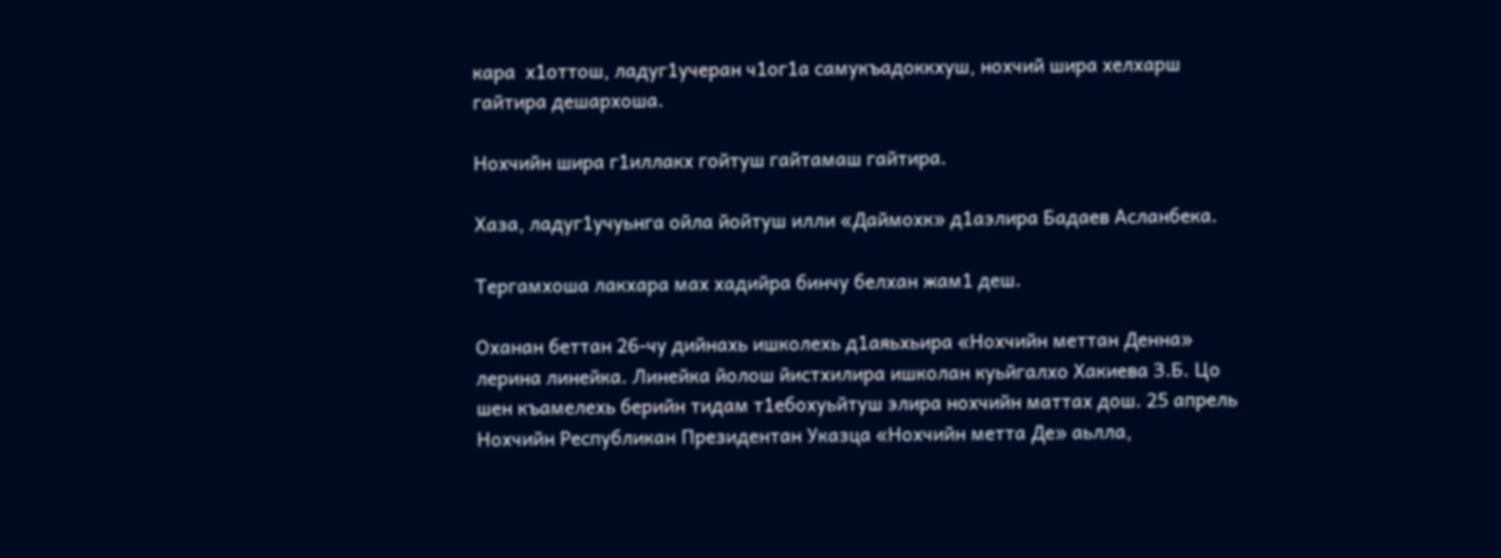кара  х1оттош, ладуг1учеран ч1ог1а самукъадоккхуш, нохчий шира хелхарш гайтира дешархоша.

Нохчийн шира г1иллакх гойтуш гайтамаш гайтира.

Хаза, ладуг1учуьнга ойла йойтуш илли «Даймохк» д1аэлира Бадаев Асланбека.

Тергамхоша лакхара мах хадийра бинчу белхан жам1 деш.

Оханан беттан 26-чу дийнахь ишколехь д1аяьхьира «Нохчийн меттан Денна» лерина линейка. Линейка йолош йистхилира ишколан куьйгалхо Хакиева З.Б. Цо шен къамелехь берийн тидам т1ебохуьйтуш элира нохчийн маттах дош. 25 апрель Нохчийн Республикан Президентан Указца «Нохчийн метта Де» аьлла,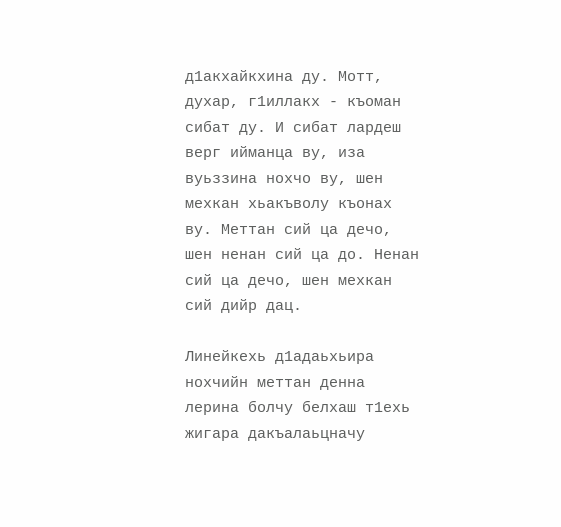д1акхайкхина ду. Мотт, духар, г1иллакх - къоман сибат ду. И сибат лардеш верг ийманца ву, иза вуьззина нохчо ву, шен мехкан хьакъволу къонах ву. Меттан сий ца дечо, шен ненан сий ца до. Ненан сий ца дечо, шен мехкан сий дийр дац.

Линейкехь д1адаьхьира нохчийн меттан денна лерина болчу белхаш т1ехь жигара дакъалаьцначу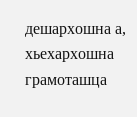дешархошна а, хьехархошна грамоташца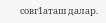совг1аташ далар.